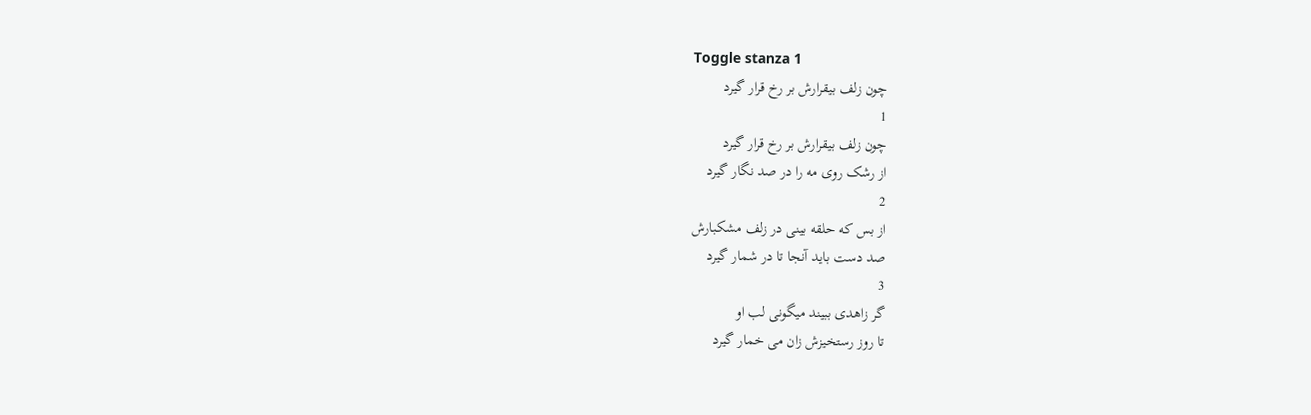Toggle stanza 1
چون زلف بیقرارش بر رخ قرار گیرد
1
چون زلف بیقرارش بر رخ قرار گیرد
از رشک روی مه را در صد نگار گیرد
2
از بس که حلقه بینی در زلف مشکبارش
صد دست باید آنجا تا در شمار گیرد
3
گر زاهدی ببیند میگونی لب او
تا روز رستخیزش زان می خمار گیرد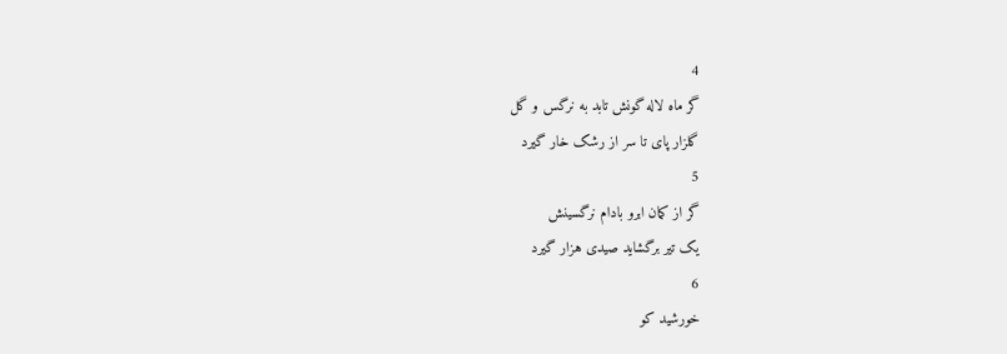4
گر ماه لاله گونش تابد به نرگس و گل
گلزار پای تا سر از رشک خار گیرد
5
گر از کمان ابرو بادام نرگسینش
یک تیر برگشاید صیدی هزار گیرد
6
خورشید کو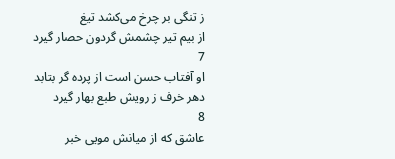ز تنگی بر چرخ می‌کشد تیغ
از بیم تیر چشمش گردون حصار گیرد
7
او آفتاب حسن است از پرده گر بتابد
دهر خرف ز رویش طبع بهار گیرد
8
عاشق که از میانش مویی خبر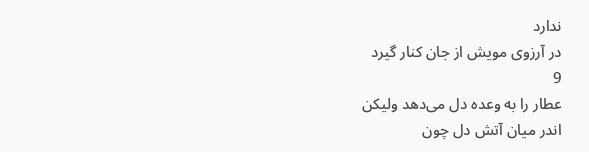ندارد
در آرزوی مویش از جان کنار گیرد
9
عطار را به وعده دل می‌دهد ولیکن
اندر میان آتش دل چون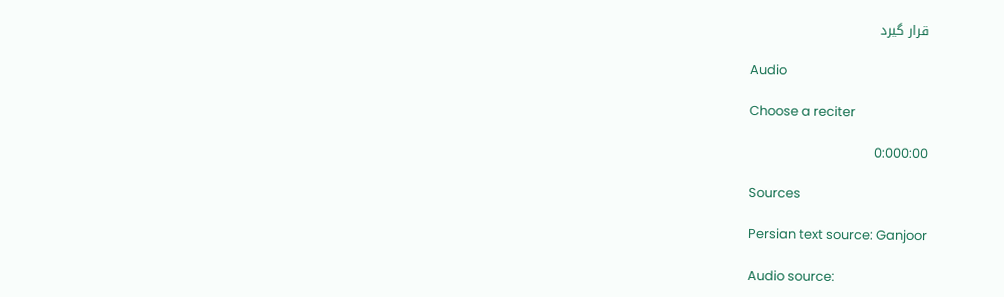قرار گیرد

Audio

Choose a reciter

0:000:00

Sources

Persian text source: Ganjoor

Audio source: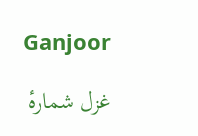Ganjoor

غزل شمارهٔ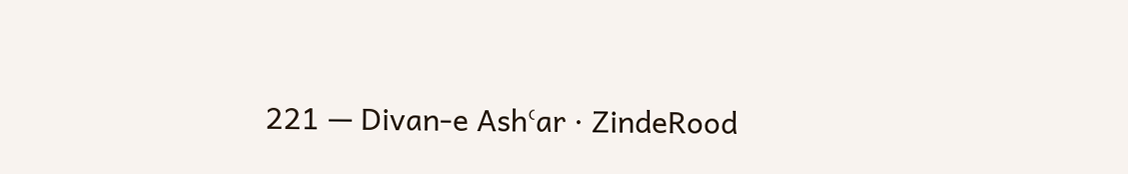221 — Divan-e Ashʿar · ZindeRood